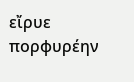εἴρυε πορφυρέην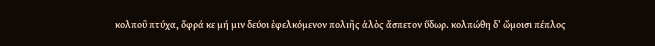κολποῦ πτύχα, ὄφρά κε μή μιν δεύοι ἐφελκόμενον πολιῆς ἁλὸς ἄσπετον ὕδωρ. κολπώθη δ’ ὤμοισι πέπλος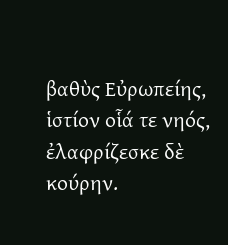βαθὺς Εὐρωπείης, ἱστίον οἷά τε νηός, ἐλαφρίζεσκε δὲ κούρην.